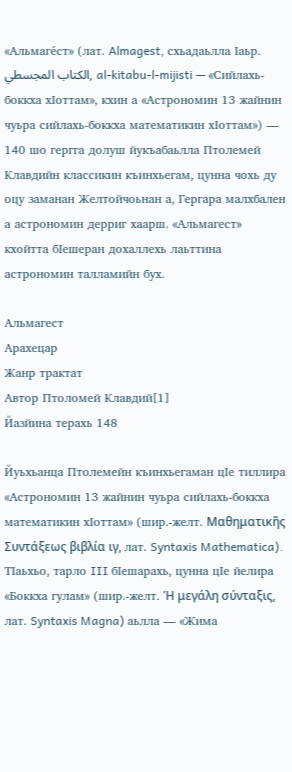«Альмаге́ст» (лат. Almagest, схьадаьлла Ӏаьр. الكتاب المجسطي, al-kitabu-l-mijisti — «Сийлахь-боккха хӀоттам», кхин а «Астрономин 13 жайнин чуьра сийлахь-боккха математикин хӀоттам») — 140 шо гергга долуш йукъабаьлла Птолемей Клавдийн классикин къинхьегам, цунна чохь ду оцу заманан Желтойчоьнан а, Гергара малхбален а астрономин дерриг хаарш. «Альмагест» кхойтта бӀешеран дохаллехь лаьттина астрономин талламийн бух.

Альмагест
Арахецар
Жанр трактат
Автор Птоломей Клавдий[1]
Йазйина терахь 148

Йуьхьанца Птолемейн къинхьегаман цӀе тиллира «Астрономин 13 жайнин чуьра сийлахь-боккха математикин хӀоттам» (шир.-желт. Μαθηματικῆς Συντάξεως βιβλία ιγ, лат. Syntaxis Mathematica). ТӀаьхьо, тарло III бӀешарахь, цунна цӀе йелира «Боккха гулам» (шир.-желт. Ἡ μεγάλη σύνταξις, лат. Syntaxis Magna) аьлла — «Жима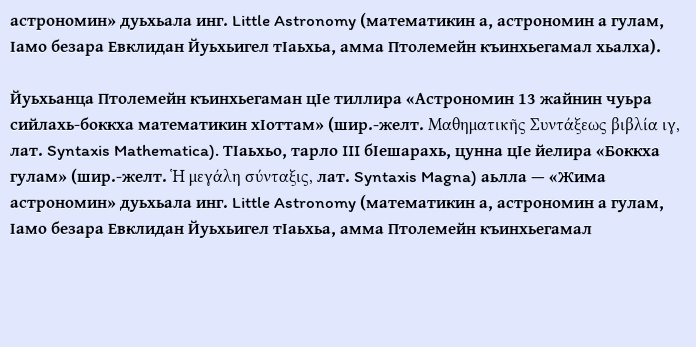астрономин» дуьхьала инг. Little Astronomy (математикин а, астрономин а гулам, Ӏамо безара Евклидан Йуьхьигел тӀаьхьа, амма Птолемейн къинхьегамал хьалха).

Йуьхьанца Птолемейн къинхьегаман цӀе тиллира «Астрономин 13 жайнин чуьра сийлахь-боккха математикин хӀоттам» (шир.-желт. Μαθηματικῆς Συντάξεως βιβλία ιγ, лат. Syntaxis Mathematica). ТӀаьхьо, тарло III бӀешарахь, цунна цӀе йелира «Боккха гулам» (шир.-желт. Ἡ μεγάλη σύνταξις, лат. Syntaxis Magna) аьлла — «Жима астрономин» дуьхьала инг. Little Astronomy (математикин а, астрономин а гулам, Ӏамо безара Евклидан Йуьхьигел тӀаьхьа, амма Птолемейн къинхьегамал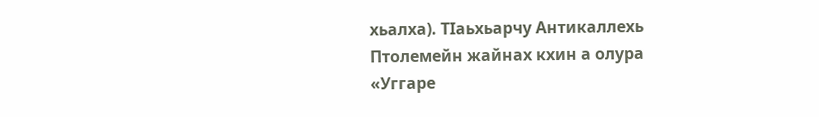хьалха). ТӀаьхьарчу Антикаллехь Птолемейн жайнах кхин а олура «Уггаре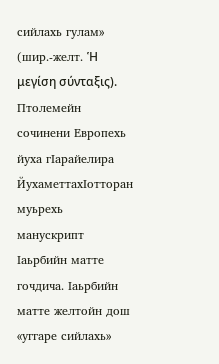сийлахь гулам» (шир.-желт. Ἡ μεγίση σύνταξις). Птолемейн сочинени Европехь йуха гӀарайелира ЙухаметтахӀотторан муьрехь манускрипт Ӏаьрбийн матте гочдича. Ӏаьрбийн матте желтойн дош «уггаре сийлахь»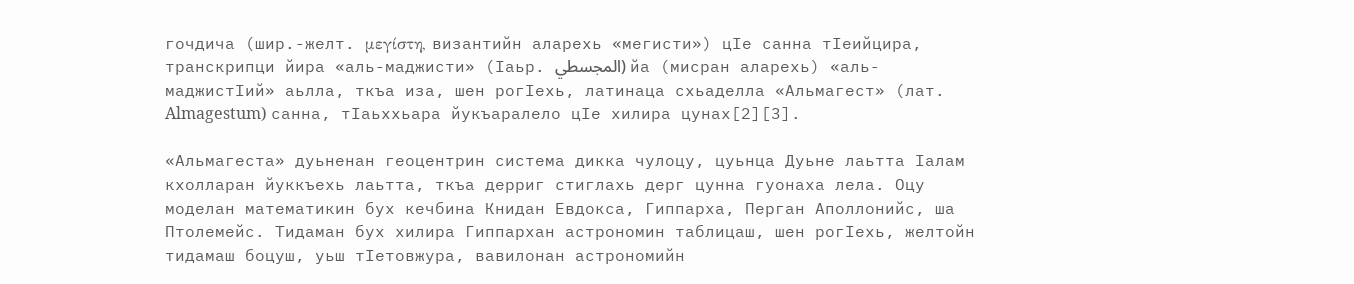гочдича (шир.-желт. μεγίστη, византийн аларехь «мегисти») цӀе санна тӀеийцира, транскрипци йира «аль-маджисти» (Ӏаьр. المجسطي) йа (мисран аларехь) «аль-маджистӀий» аьлла, ткъа иза, шен рогӀехь, латинаца схьаделла «Альмагест» (лат. Almagestum) санна, тӀаьххьара йукъаралело цӀе хилира цунах[2][3].

«Альмагеста» дуьненан геоцентрин система дикка чулоцу, цуьнца Дуьне лаьтта Ӏалам кхолларан йуккъехь лаьтта, ткъа дерриг стиглахь дерг цунна гуонаха лела. Оцу моделан математикин бух кечбина Книдан Евдокса, Гиппарха, Перган Аполлонийс, ша Птолемейс. Тидаман бух хилира Гиппархан астрономин таблицаш, шен рогӀехь, желтойн тидамаш боцуш, уьш тӀетовжура, вавилонан астрономийн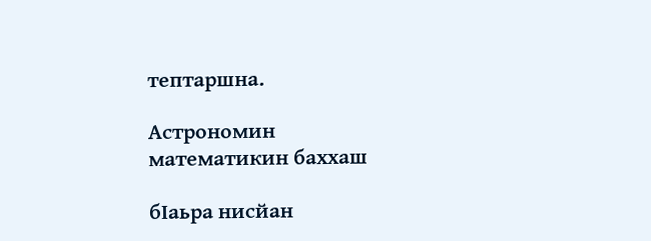тептаршна.

Астрономин математикин баххаш

бӀаьра нисйан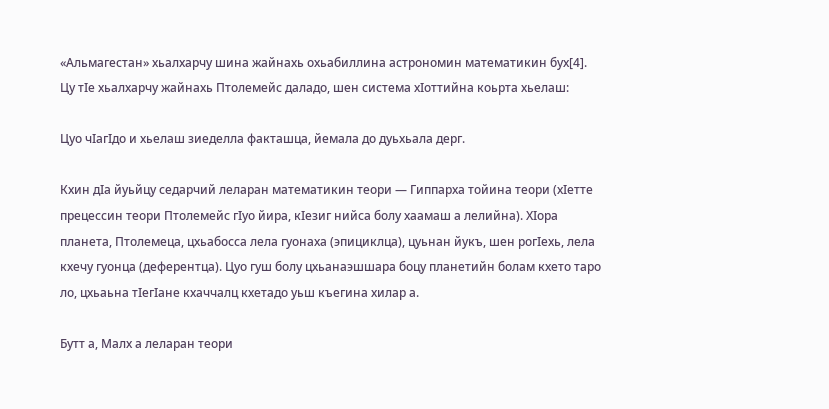«Альмагестан» хьалхарчу шина жайнахь охьабиллина астрономин математикин бух[4]. Цу тӀе хьалхарчу жайнахь Птолемейс даладо, шен система хӀоттийна коьрта хьелаш:

Цуо чӀагӀдо и хьелаш зиеделла факташца, йемала до дуьхьала дерг.

Кхин дӀа йуьйцу седарчий леларан математикин теори — Гиппарха тойина теори (хӀетте прецессин теори Птолемейс гӀуо йира, кӀезиг нийса болу хаамаш а лелийна). ХӀора планета, Птолемеца, цхьабосса лела гуонаха (эпициклца), цуьнан йукъ, шен рогӀехь, лела кхечу гуонца (деферентца). Цуо гуш болу цхьанаэшшара боцу планетийн болам кхето таро ло, цхьаьна тӀегӀане кхаччалц кхетадо уьш къегина хилар а.

Бутт а, Малх а леларан теори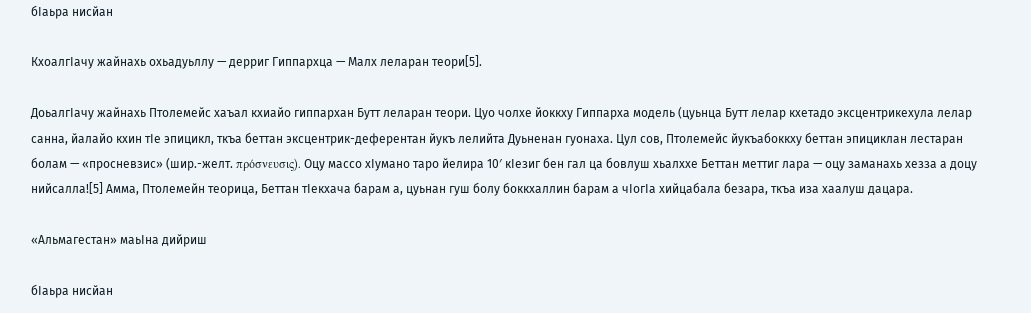бӀаьра нисйан

КхоалгӀачу жайнахь охьадуьллу — дерриг Гиппархца — Малх леларан теори[5].

ДоьалгӀачу жайнахь Птолемейс хаъал кхиайо гиппархан Бутт леларан теори. Цуо чолхе йоккху Гиппарха модель (цуьнца Бутт лелар кхетадо эксцентрикехула лелар санна, йалайо кхин тӀе эпицикл, ткъа беттан эксцентрик-деферентан йукъ лелийта Дуьненан гуонаха. Цул сов, Птолемейс йукъабоккху беттан эпициклан лестаран болам — «просневзис» (шир.-желт. πρόσνευσις). Оцу массо хӀумано таро йелира 10′ кӀезиг бен гал ца бовлуш хьалххе Беттан меттиг лара — оцу заманахь хезза а доцу нийсалла![5] Амма, Птолемейн теорица, Беттан тӀекхача барам а, цуьнан гуш болу боккхаллин барам а чӀогӀа хийцабала безара, ткъа иза хаалуш дацара.

«Альмагестан» маьӀна дийриш

бӀаьра нисйан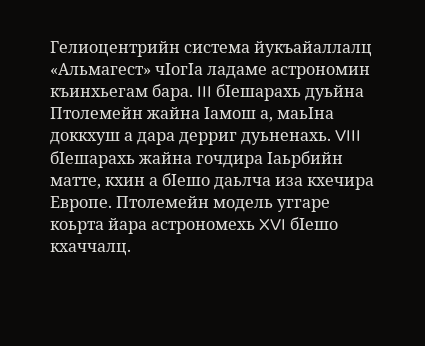Гелиоцентрийн система йукъайаллалц «Альмагест» чӀогӀа ладаме астрономин къинхьегам бара. III бӀешарахь дуьйна Птолемейн жайна Ӏамош а, маьӀна доккхуш а дара дерриг дуьненахь. VIII бӀешарахь жайна гочдира Ӏаьрбийн матте, кхин а бӀешо даьлча иза кхечира Европе. Птолемейн модель уггаре коьрта йара астрономехь XVI бӀешо кхаччалц.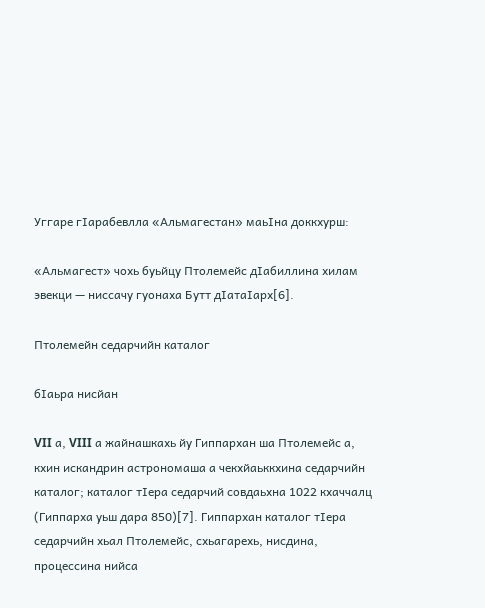Уггаре гӀарабевлла «Альмагестан» маьӀна доккхурш:

«Альмагест» чохь буьйцу Птолемейс дӀабиллина хилам эвекци — ниссачу гуонаха Бутт дӀатаӀарх[6].

Птолемейн седарчийн каталог

бӀаьра нисйан

VII а, VIII а жайнашкахь йу Гиппархан ша Птолемейс а, кхин искандрин астрономаша а чекхйаьккхина седарчийн каталог; каталог тӀера седарчий совдаьхна 1022 кхаччалц (Гиппарха уьш дара 850)[7]. Гиппархан каталог тӀера седарчийн хьал Птолемейс, схьагарехь, нисдина, процессина нийса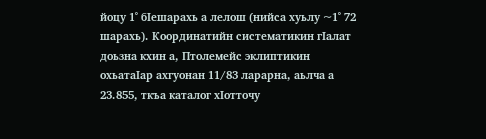йоцу 1˚ бӀешарахь а лелош (нийса хуьлу ~1˚ 72 шарахь). Координатийн систематикин гӀалат доьзна кхин а, Птолемейс эклиптикин охьатаӀар ахгуонан 11/83 ларарна, аьлча а 23.855, ткъа каталог хӀотточу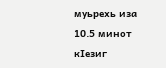муьрехь иза 10.5 минот кӀезиг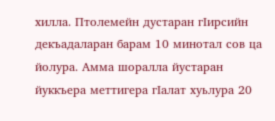хилла. Птолемейн дустаран гӀирсийн декъадаларан барам 10 минотал сов ца йолура. Амма шоралла йустаран йуккъера меттигера гӀалат хуьлура 20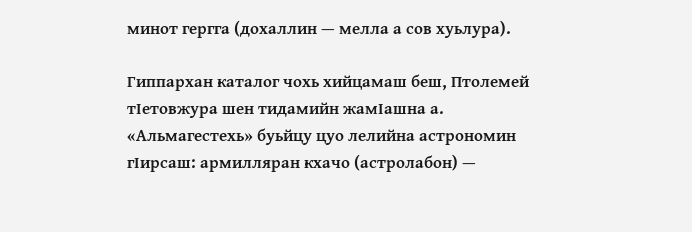минот гергга (дохаллин — мелла а сов хуьлура).

Гиппархан каталог чохь хийцамаш беш, Птолемей тӀетовжура шен тидамийн жамӀашна а. «Альмагестехь» буьйцу цуо лелийна астрономин гӀирсаш: армилляран кхачо (астролабон) —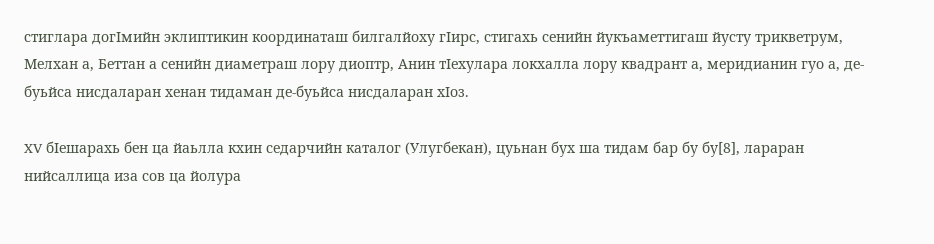стиглара догӀмийн эклиптикин координаташ билгалйоху гӀирс, стигахь сенийн йукъаметтигаш йусту трикветрум, Мелхан а, Беттан а сенийн диаметраш лору диоптр, Анин тӀехулара локхалла лору квадрант а, меридианин гуо а, де-буьйса нисдаларан хенан тидаман де-буьйса нисдаларан хӀоз.

XV бӀешарахь бен ца йаьлла кхин седарчийн каталог (Улугбекан), цуьнан бух ша тидам бар бу бу[8], лараран нийсаллица иза сов ца йолура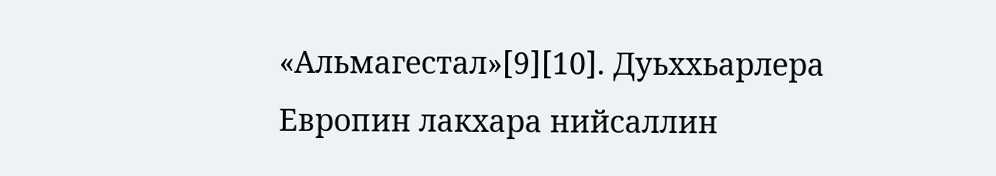«Альмагестал»[9][10]. Дуьххьарлера Европин лакхара нийсаллин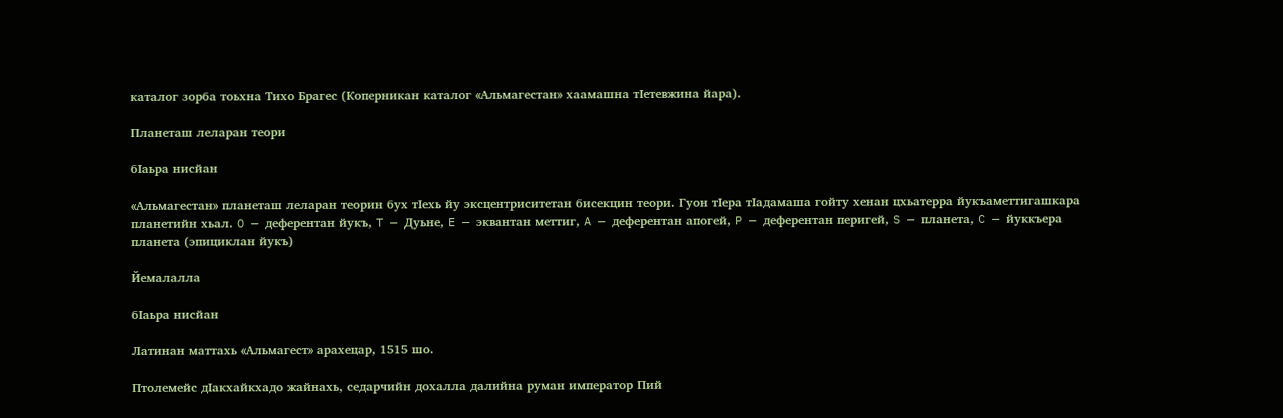каталог зорба тоьхна Тихо Брагес (Коперникан каталог «Альмагестан» хаамашна тӀетевжина йара).

Планеташ леларан теори

бӀаьра нисйан

«Альмагестан» планеташ леларан теорин бух тӀехь йу эксцентриситетан бисекцин теори. Гуон тӀера тӀадамаша гойту хенан цхьатерра йукъаметтигашкара планетийн хьал. O — деферентан йукъ, T — Дуьне, E — эквантан меттиг, A — деферентан апогей, P — деферентан перигей, S — планета, C — йуккъера планета (эпициклан йукъ)

Йемалалла

бӀаьра нисйан

Латинан маттахь «Альмагест» арахецар, 1515 шо.

Птолемейс дӀакхайкхадо жайнахь, седарчийн дохалла далийна руман император Пий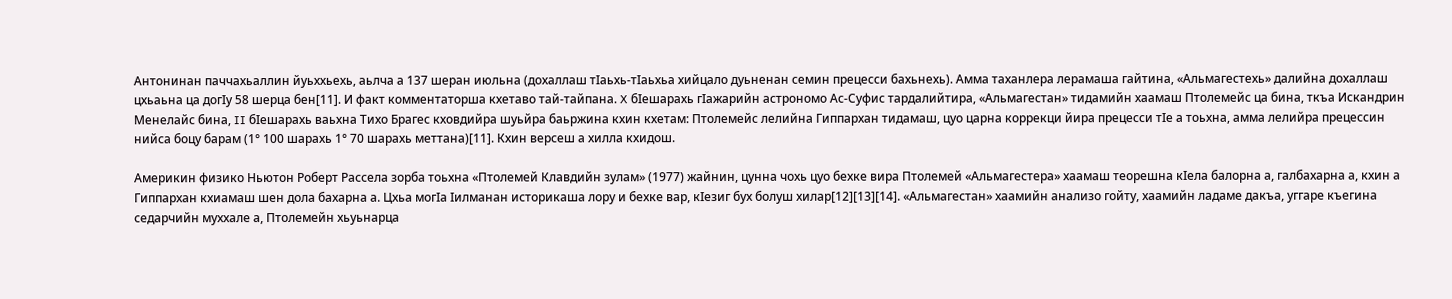Антонинан паччахьаллин йуьххьехь, аьлча а 137 шеран июльна (дохаллаш тӀаьхь-тӀаьхьа хийцало дуьненан семин прецесси бахьнехь). Амма таханлера лерамаша гайтина, «Альмагестехь» далийна дохаллаш цхьаьна ца догӀу 58 шерца бен[11]. И факт комментаторша кхетаво тай-тайпана. X бӀешарахь гӀажарийн астрономо Ас-Суфис тардалийтира, «Альмагестан» тидамийн хаамаш Птолемейс ца бина, ткъа Искандрин Менелайс бина, II бӀешарахь ваьхна Тихо Брагес кховдийра шуьйра баьржина кхин кхетам: Птолемейс лелийна Гиппархан тидамаш, цуо царна коррекци йира прецесси тӀе а тоьхна, амма лелийра прецессин нийса боцу барам (1° 100 шарахь 1° 70 шарахь меттана)[11]. Кхин версеш а хилла кхидош.

Америкин физико Ньютон Роберт Рассела зорба тоьхна «Птолемей Клавдийн зулам» (1977) жайнин, цунна чохь цуо бехке вира Птолемей «Альмагестера» хаамаш теорешна кӀела балорна а, галбахарна а, кхин а Гиппархан кхиамаш шен дола бахарна а. Цхьа могӀа Ӏилманан историкаша лору и бехке вар, кӀезиг бух болуш хилар[12][13][14]. «Альмагестан» хаамийн анализо гойту, хаамийн ладаме дакъа, уггаре къегина седарчийн муххале а, Птолемейн хьуьнарца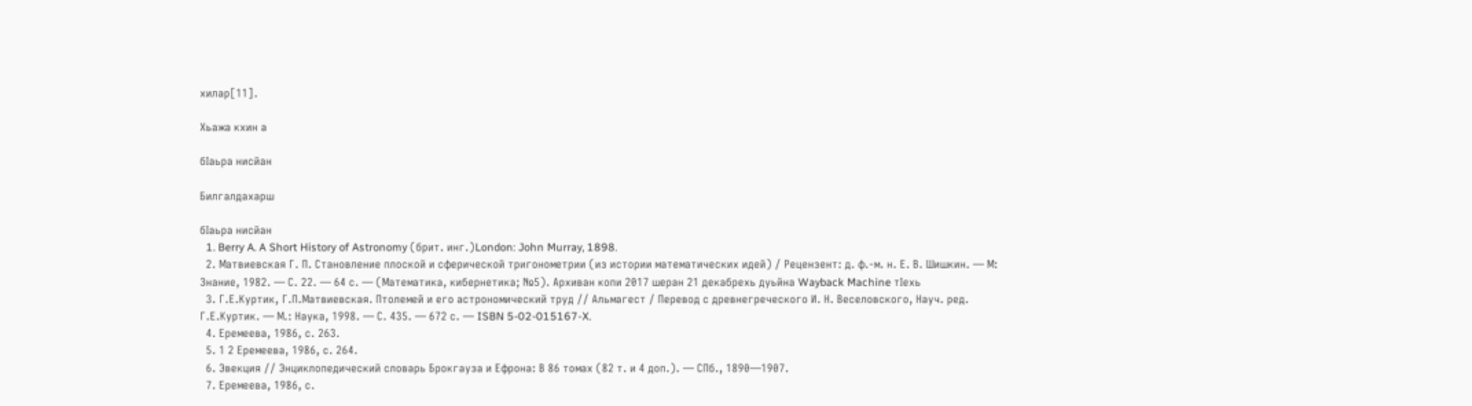хилар[11].

Хьажа кхин а

бӀаьра нисйан

Билгалдахарш

бӀаьра нисйан
  1. Berry A. A Short History of Astronomy (брит. инг.)London: John Murray, 1898.
  2. Матвиевская Г. П. Становление плоской и сферической тригонометрии (из истории математических идей) / Рецензент: д. ф.-м. н. Е. В. Шишкин. — М: Знание, 1982. — С. 22. — 64 с. — (Математика, кибернетика; №5). Архиван копи 2017 шеран 21 декабрехь дуьйна Wayback Machine тӀехь
  3. Г.Е.Куртик, Г.П.Матвиевская. Птолемей и его астрономический труд // Альмагест / Перевод с древнегреческого И. Н. Веселовского, Науч. ред. Г.Е.Куртик. — М.: Наука, 1998. — С. 435. — 672 с. — ISBN 5-02-015167-X.
  4. Еремеева, 1986, с. 263.
  5. 1 2 Еремеева, 1986, с. 264.
  6. Эвекция // Энциклопедический словарь Брокгауза и Ефрона: В 86 томах (82 т. и 4 доп.). — СПб., 1890—1907.
  7. Еремеева, 1986, с.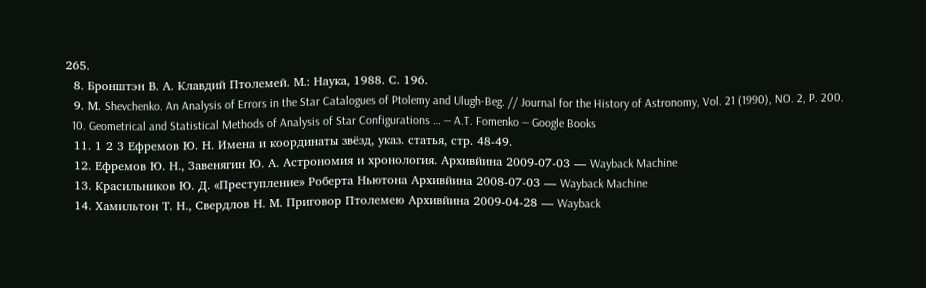265.
  8. Бронштэн В. А. Клавдий Птолемей. М.: Наука, 1988. С. 196.
  9. М. Shevchenko. An Analysis of Errors in the Star Catalogues of Ptolemy and Ulugh-Beg. // Journal for the History of Astronomy, Vol. 21 (1990), NO. 2, P. 200.
  10. Geometrical and Statistical Methods of Analysis of Star Configurations … — A.T. Fomenko — Google Books
  11. 1 2 3 Ефремов Ю. Н. Имена и координаты звёзд, указ. статья, стр. 48-49.
  12. Ефремов Ю. Н., Завенягин Ю. А. Астрономия и хронология. Архивйина 2009-07-03 — Wayback Machine
  13. Красильников Ю. Д. «Преступление» Роберта Ньютона Архивйина 2008-07-03 — Wayback Machine
  14. Хамильтон Т. Н., Свердлов Н. М. Приговор Птолемею Архивйина 2009-04-28 — Wayback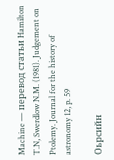Machine — перевод статьи Hamilton T.N, Swerdlow N.M. (1981). Judgement on Ptolemy. Journal for the history of astronomy 12, p. 59

Оьрсийн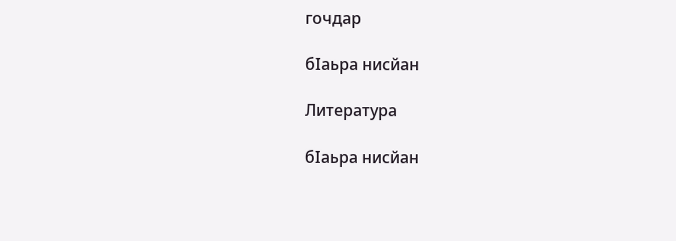гочдар

бӀаьра нисйан

Литература

бӀаьра нисйан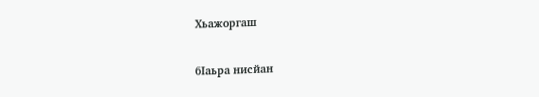Хьажоргаш

бӀаьра нисйан